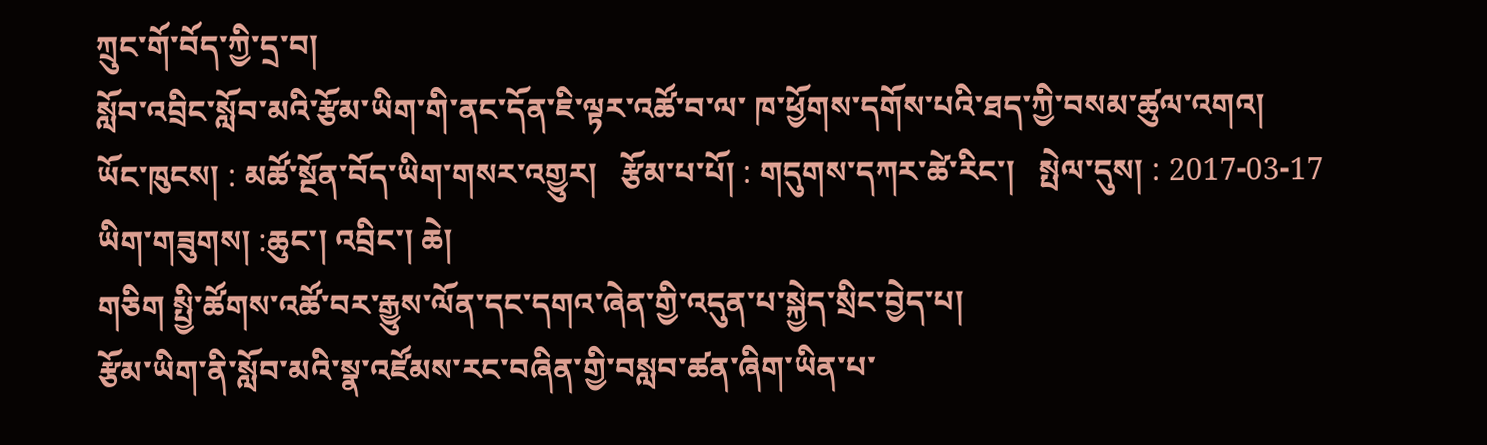ཀྲུང་གོ་བོད་ཀྱི་དྲ་བ།
སློབ་འབྲིང་སློབ་མའི་རྩོམ་ཡིག་གི་ནང་དོན་ཇི་ལྟར་འཚོ་བ་ལ་ ཁ་ཕྱོགས་དགོས་པའི་ཐད་ཀྱི་བསམ་ཚུལ་འགའ།
ཡོང་ཁུངས། : མཚོ་སྔོན་བོད་ཡིག་གསར་འགྱུར།   རྩོམ་པ་པོ། : གདུགས་དཀར་ཚེ་རིང་།   སྤེལ་དུས། : 2017-03-17
ཡིག་གཟུགས། :ཆུང་། འབྲིང་། ཆེ།
གཅིག སྤྱི་ཚོགས་འཚོ་བར་རྒྱུས་ལོན་དང་དགའ་ཞེན་གྱི་འདུན་པ་སྐྱེད་སྲིང་བྱེད་པ།
རྩོམ་ཡིག་ནི་སློབ་མའི་སྣ་འཛོམས་རང་བཞིན་གྱི་བསླབ་ཚན་ཞིག་ཡིན་པ་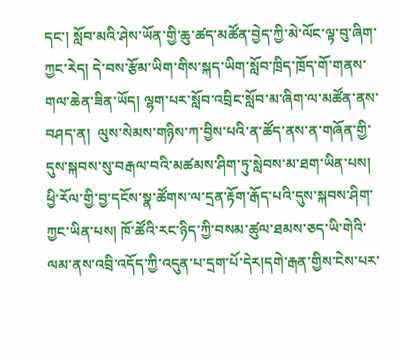དང་། སློབ་མའི་ཤེས་ཡོན་གྱི་ཆུ་ཚད་མཚོན་བྱེད་ཀྱི་མེ་ལོང་ལྟ་བུ་ཞིག་ཀྱང་རེད། དེ་བས་རྩོམ་ཡིག་གིས་སྐད་ཡིག་སློབ་ཁྲིད་ཁྲོད་གོ་གནས་གལ་ཆེན་ཟིན་ཡོད། ལྷག་པར་སློབ་འབྲིང་སློབ་མ་ཞིག་ལ་མཚོན་ནས་བཤད་ན།  ལུས་སེམས་གཉིས་ཀ་བྱིས་པའི་ན་ཚོད་ནས་ན་གཞོན་གྱི་དུས་སྐབས་སུ་བརྒལ་བའི་མཚམས་ཤིག་ཏུ་སླེབས་མ་ཐག་ཡིན་པས། ཕྱི་རོལ་གྱི་བྱ་དངོས་སྣ་ཚོགས་ལ་དྲན་རྟོག་རྒོད་པའི་དུས་སྐབས་ཤིག་ཀྱང་ཡིན་པས། ཁོ་ཚོའི་རང་ཉིད་ཀྱི་བསམ་ཚུལ་ཐམས་ཅད་ཡི་གེའི་ལམ་ནས་འབྲི་འདོད་ཀྱི་འདུན་པ་དྲག་པོ་དེར།དགེ་རྒན་གྱིས་ངེས་པར་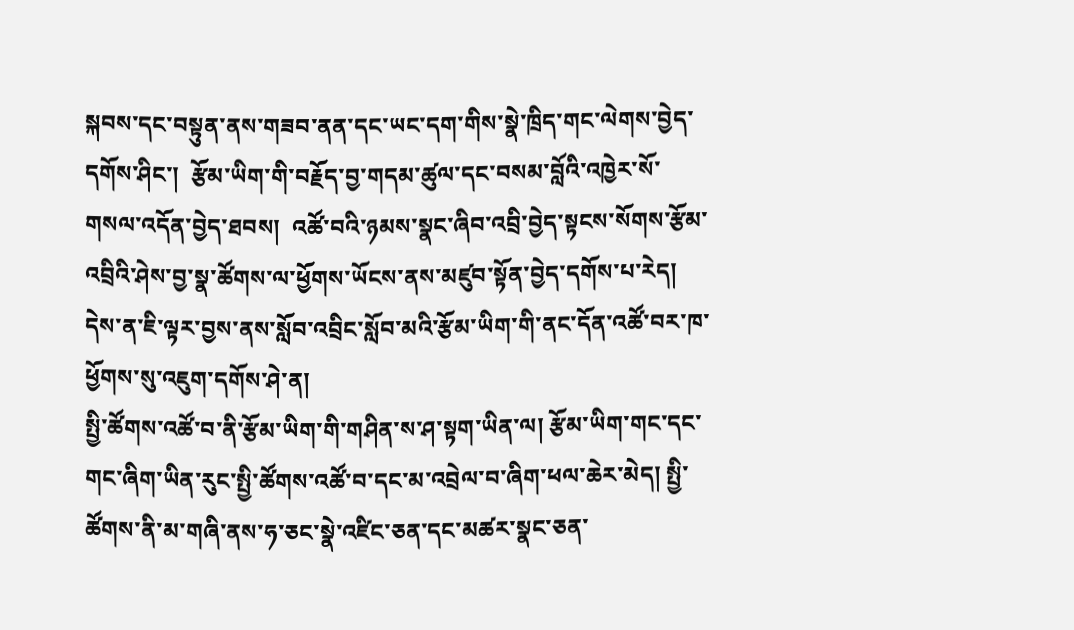སྐབས་དང་བསྟུན་ནས་གཟབ་ནན་དང་ཡང་དག་གིས་སྣེ་ཁྲིད་གང་ལེགས་བྱེད་དགོས་ཤིང་།  རྩོམ་ཡིག་གི་བརྗོད་བྱ་གདམ་ཚུལ་དང་བསམ་བློའི་འཁྱེར་སོ་གསལ་འདོན་བྱེད་ཐབས།  འཚོ་བའི་ཉམས་སྣང་ཞིབ་འབྲི་བྱེད་སྟངས་སོགས་རྩོམ་འབྲིའི་ཤེས་བྱ་སྣ་ཚོགས་ལ་ཕྱོགས་ཡོངས་ནས་མཛུབ་སྟོན་བྱེད་དགོས་པ་རེད།  དེས་ན་ཇི་ལྟར་བྱས་ནས་སློབ་འབྲིང་སློབ་མའི་རྩོམ་ཡིག་གི་ནང་དོན་འཚོ་བར་ཁ་ཕྱོགས་སུ་འཇུག་དགོས་ཤེ་ན།
སྤྱི་ཚོགས་འཚོ་བ་ནི་རྩོམ་ཡིག་གི་གཤིན་ས་ཤ་སྟག་ཡིན་ལ། རྩོམ་ཡིག་གང་དང་གང་ཞིག་ཡིན་རུང་སྤྱི་ཚོགས་འཚོ་བ་དང་མ་འབྲེལ་བ་ཞིག་ཕལ་ཆེར་མེད། སྤྱི་ཚོགས་ནི་མ་གཞི་ནས་ཧ་ཅང་སྣེ་འཛིང་ཅན་དང་མཚར་སྣང་ཅན་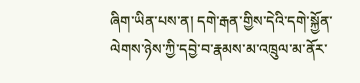ཞིག་ཡིན་པས་ན། དགེ་རྒན་གྱིས་དེའི་དགེ་སྐྱོན་ལེགས་ཉེས་ཀྱི་དབྱེ་བ་རྣམས་མ་འཁྲུལ་མ་ནོར་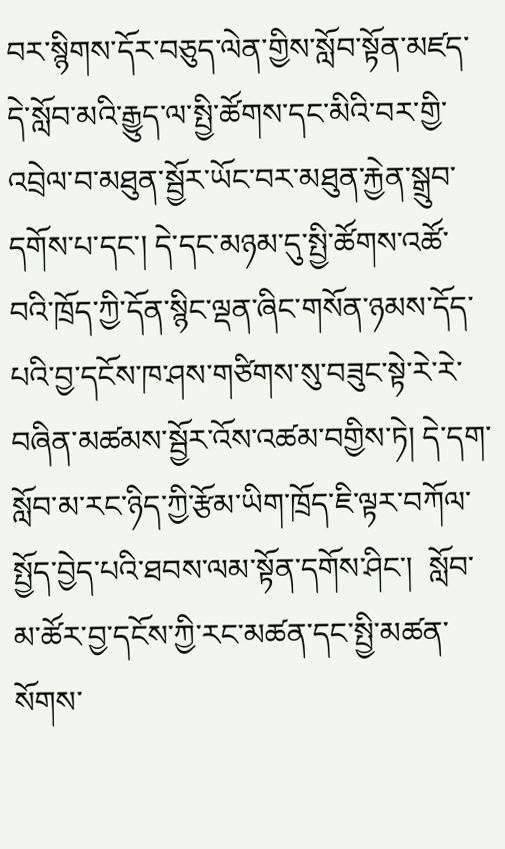བར་སྙིགས་དོར་བཅུད་ལེན་གྱིས་སློབ་སྟོན་མཛད་དེ་སློབ་མའི་རྒྱུད་ལ་སྤྱི་ཚོགས་དང་མིའི་བར་གྱི་འབྲེལ་བ་མཐུན་སྦྱོར་ཡོང་བར་མཐུན་རྐྱེན་སྒྲུབ་དགོས་པ་དང་། དེ་དང་མཉམ་དུ་སྤྱི་ཚོགས་འཚོ་བའི་ཁྲོད་ཀྱི་དོན་སྙིང་ལྡན་ཞིང་གསོན་ཉམས་དོད་པའི་བྱ་དངོས་ཁ་ཤས་གཙིགས་སུ་བཟུང་སྟེ་རེ་རེ་བཞིན་མཚམས་སྦྱོར་འོས་འཚམ་བགྱིས་ཏེ། དེ་དག་སློབ་མ་རང་ཉིད་ཀྱི་རྩོམ་ཡིག་ཁྲོད་ཇི་ལྟར་བཀོལ་སྤྱོད་བྱེད་པའི་ཐབས་ལམ་སྟོན་དགོས་ཤིང་།  སློབ་མ་ཚོར་བྱ་དངོས་ཀྱི་རང་མཚན་དང་སྤྱི་མཚན་སོགས་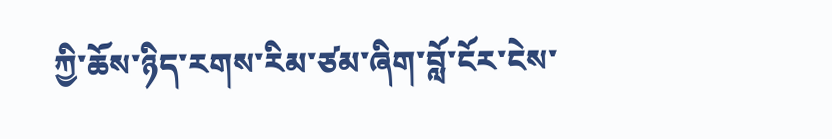ཀྱི་ཆོས་ཉིད་རགས་རིམ་ཙམ་ཞིག་བློ་ངོར་ངེས་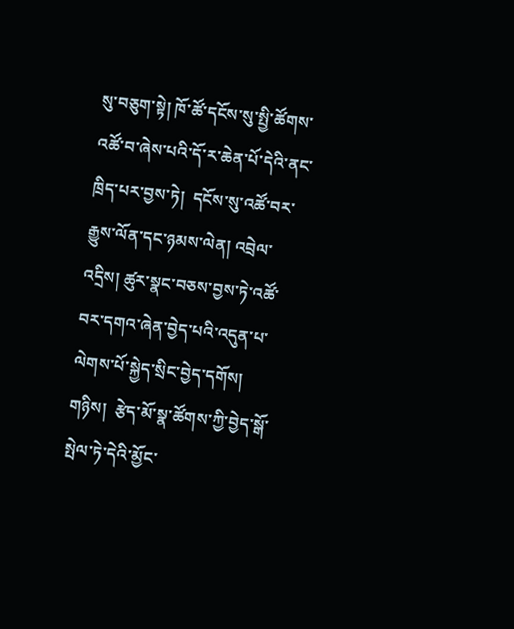སུ་བཅུག་སྟེ། ཁོ་ཚོ་དངོས་སུ་སྤྱི་ཚོགས་འཚོ་བ་ཞེས་པའི་དོ་ར་ཆེན་པོ་དེའི་ནང་ཁྲིད་པར་བྱས་ཏེ།  དངོས་སུ་འཚོ་བར་རྒྱུས་ལོན་དང་ཉམས་ལེན། འབྲེལ་འདྲིས། ཚུར་སྣང་བཅས་བྱས་ཏེ་འཚོ་བར་དགའ་ཞེན་བྱེད་པའི་འདུན་པ་ལེགས་པོ་སྐྱེད་སྲིང་བྱེད་དགོས།
གཉིས།  རྩེད་མོ་སྣ་ཚོགས་ཀྱི་བྱེད་སྒོ་སྤེལ་ཏེ་དེའི་མྱོང་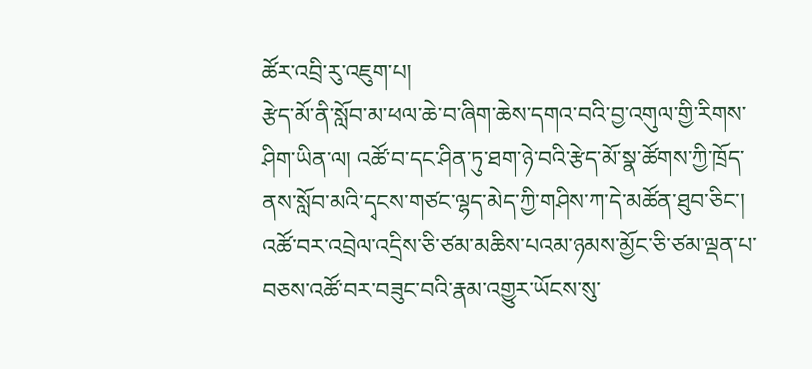ཚོར་འབྲི་རུ་འཇུག་པ།
རྩེད་མོ་ནི་སློབ་མ་ཕལ་ཆེ་བ་ཞིག་ཆེས་དགའ་བའི་བྱ་འགུལ་གྱི་རིགས་ཤིག་ཡིན་ལ། འཚོ་བ་དང་ཤིན་ཏུ་ཐག་ཉེ་བའི་རྩེད་མོ་སྣ་ཚོགས་ཀྱི་ཁྲོད་ནས་སློབ་མའི་དྭངས་གཙང་ལྷད་མེད་ཀྱི་གཤིས་ཀ་དེ་མཚོན་ཐུབ་ཅིང་། འཚོ་བར་འབྲེལ་འདྲིས་ཅི་ཙམ་མཆིས་པའམ་ཉམས་མྱོང་ཅི་ཙམ་ལྡན་པ་བཅས་འཚོ་བར་བཟུང་བའི་རྣམ་འགྱུར་ཡོངས་སུ་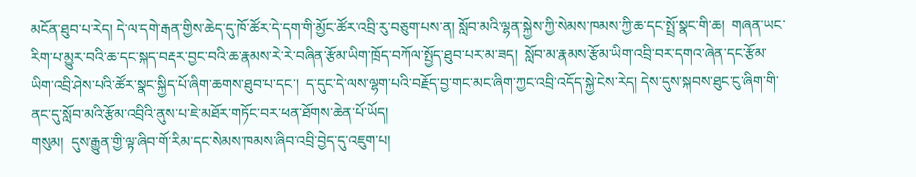མངོན་ཐུབ་པ་རེད། དེ་ལ་དགེ་རྒན་གྱིས་ཆེད་དུ་ཁོ་ཚོར་དེ་དག་གི་མྱོང་ཚོར་འབྲི་རུ་བཅུག་པས་ན། སློབ་མའི་ལྷན་སྐྱེས་ཀྱི་སེམས་ཁམས་ཀྱི་ཆ་དང་སྤྲོ་སྣང་གི་ཆ།  གཞན་ཡང་རིག་པ་མྱུར་བའི་ཆ་དང་སྐད་བརྡར་བྱང་བའི་ཆ་རྣམས་རེ་རེ་བཞིན་རྩོམ་ཡིག་ཁྲོད་བཀོལ་སྤྱོད་ཐུབ་པར་མ་ཟད།  སློབ་མ་རྣམས་རྩོམ་ཡིག་འབྲི་བར་དགའ་ཞེན་དང་རྩོམ་ཡིག་འབྲི་ཤེས་པའི་ཚོར་སྣང་སྐྱིད་པོ་ཞིག་ཆགས་ཐུབ་པ་དང་།  ད་དུང་དེ་ལས་ལྷག་པའི་བརྗོད་བྱ་གང་མང་ཞིག་ཀྱང་འབྲི་འདོད་སྐྱེ་ངེས་རེད། དེས་དུས་སྐབས་ཐུང་ངུ་ཞིག་གི་ནང་དུ་སློབ་མའི་རྩོམ་འབྲིའི་ནུས་པ་ཇེ་མཐོར་གཏོང་བར་ཕན་ཐོགས་ཆེན་པོ་ཡོད།
གསུམ།  དུས་རྒྱུན་གྱི་ལྟ་ཞིབ་གོ་རིམ་དང་སེམས་ཁམས་ཞིབ་འབྲི་བྱེད་དུ་འཇུག་པ།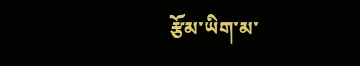རྩོམ་ཡིག་མ་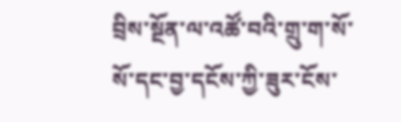བྲིས་སྔོན་ལ་འཚོ་བའི་གྲུ་ག་སོ་སོ་དང་བྱ་དངོས་ཀྱི་ཟུར་ངོས་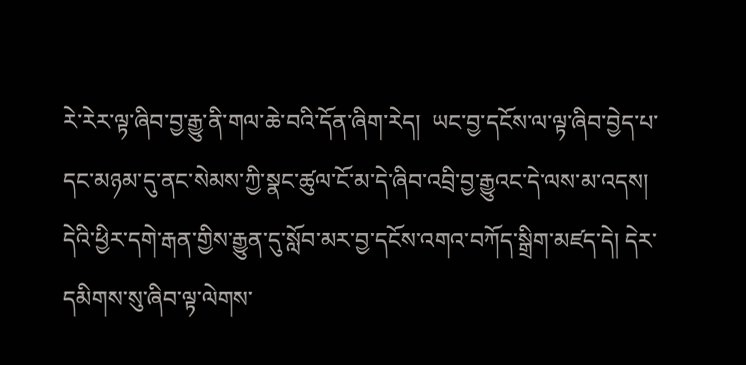རེ་རེར་ལྟ་ཞིབ་བྱ་རྒྱུ་ནི་གལ་ཆེ་བའི་དོན་ཞིག་རེད།  ཡང་བྱ་དངོས་ལ་ལྟ་ཞིབ་བྱེད་པ་དང་མཉམ་དུ་ནང་སེམས་ཀྱི་སྣང་ཚུལ་ངོ་མ་དེ་ཞིབ་འབྲི་བྱ་རྒྱུའང་དེ་ལས་མ་འདས། དེའི་ཕྱིར་དགེ་རྒན་གྱིས་རྒྱུན་དུ་སློབ་མར་བྱ་དངོས་འགའ་བཀོད་སྒྲིག་མཛད་དེ། དེར་དམིགས་སུ་ཞིབ་ལྟ་ལེགས་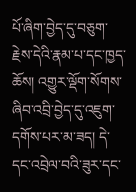པོ་ཞིག་བྱེད་དུ་བཅུག་རྗེས་དེའི་རྣམ་པ་དང་ཁྱད་ཆོས། འགྱུར་ལྡོག་སོགས་ཞིབ་འབྲི་བྱེད་དུ་འཇུག་དགོས་པར་མ་ཟད། དེ་དང་འབྲེལ་བའི་ཟུར་དང་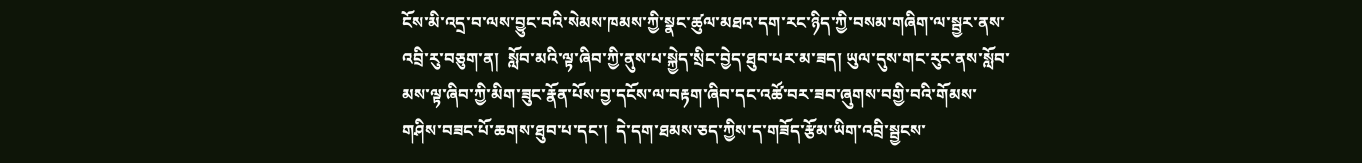ངོས་མི་འདྲ་བ་ལས་བྱུང་བའི་སེམས་ཁམས་ཀྱི་སྣང་ཚུལ་མཐའ་དག་རང་ཉིད་ཀྱི་བསམ་གཞིག་ལ་སྦྱར་ནས་འབྲི་རུ་བཅུག་ན།  སློབ་མའི་ལྟ་ཞིབ་ཀྱི་ནུས་པ་སྐྱེད་སྲིང་བྱེད་ཐུབ་པར་མ་ཟད། ཡུལ་དུས་གང་རུང་ནས་སློབ་མས་ལྟ་ཞིབ་ཀྱི་མིག་ཟུང་རྣོན་པོས་བྱ་དངོས་ལ་བརྟག་ཞིབ་དང་འཚོ་བར་ཟབ་ཞུགས་བགྱི་བའི་གོམས་གཤིས་བཟང་པོ་ཆགས་ཐུབ་པ་དང་།  དེ་དག་ཐམས་ཅད་ཀྱིས་ད་གཟོད་རྩོམ་ཡིག་འབྲི་སྦྱངས་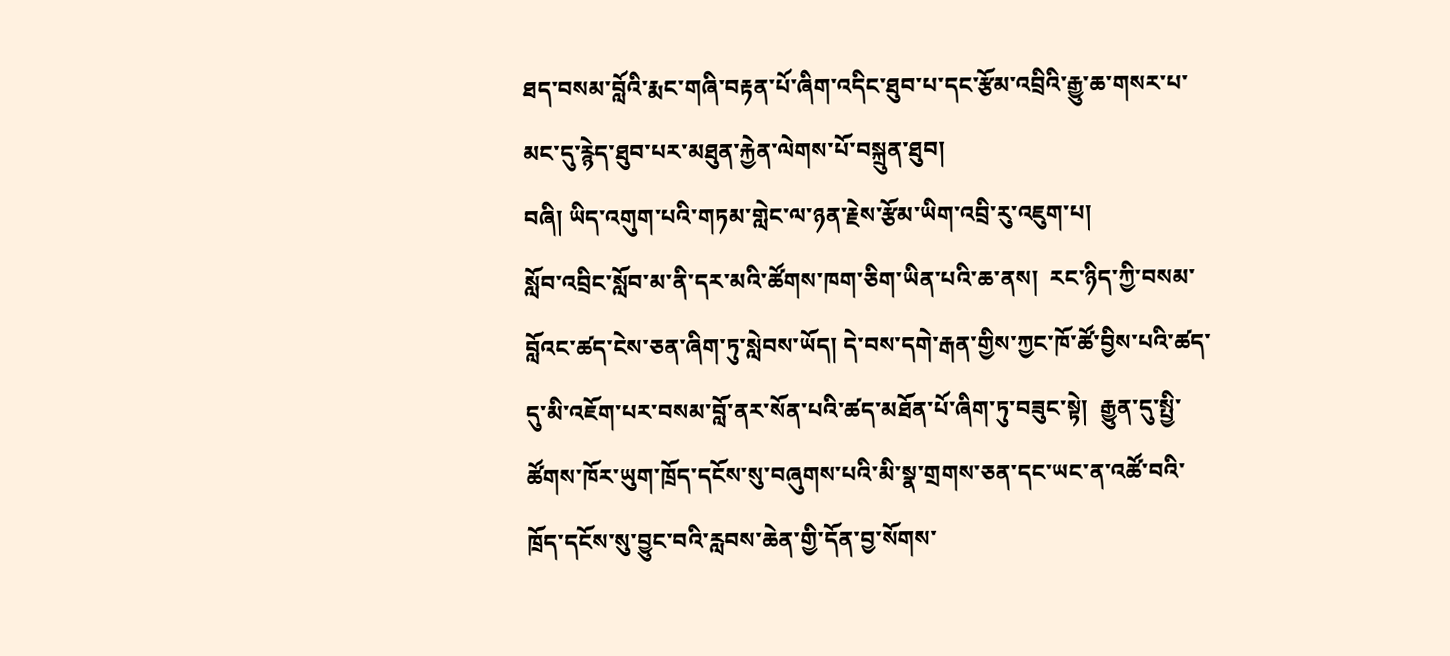ཐད་བསམ་བློའི་རྨང་གཞི་བརྟན་པོ་ཞིག་འདིང་ཐུབ་པ་དང་རྩོམ་འབྲིའི་རྒྱུ་ཆ་གསར་པ་མང་དུ་རྙེད་ཐུབ་པར་མཐུན་རྐྱེན་ལེགས་པོ་བསྐྲུན་ཐུབ།
བཞི། ཡིད་འགུག་པའི་གཏམ་གླེང་ལ་ཉན་རྗེས་རྩོམ་ཡིག་འབྲི་རུ་འཇུག་པ།
སློབ་འབྲིང་སློབ་མ་ནི་དར་མའི་ཚོགས་ཁག་ཅིག་ཡིན་པའི་ཆ་ནས།  རང་ཉིད་ཀྱི་བསམ་བློའང་ཚད་ངེས་ཅན་ཞིག་ཏུ་སླེབས་ཡོད། དེ་བས་དགེ་རྒན་གྱིས་ཀྱང་ཁོ་ཚོ་བྱིས་པའི་ཚད་དུ་མི་འཇོག་པར་བསམ་བློ་ནར་སོན་པའི་ཚད་མཐོན་པོ་ཞིག་ཏུ་བཟུང་སྟེ།  རྒྱུན་དུ་སྤྱི་ཚོགས་ཁོར་ཡུག་ཁྲོད་དངོས་སུ་བཞུགས་པའི་མི་སྣ་གྲགས་ཅན་དང་ཡང་ན་འཚོ་བའི་ཁྲོད་དངོས་སུ་བྱུང་བའི་རླབས་ཆེན་གྱི་དོན་བྱ་སོགས་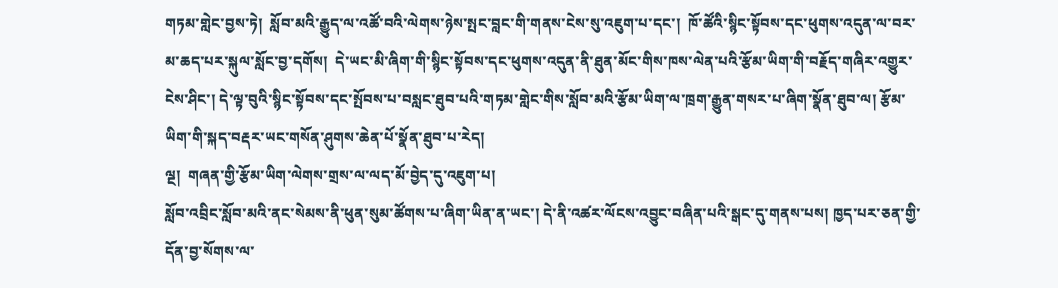གཏམ་གླེང་བྱས་ཏེ།  སློབ་མའི་རྒྱུད་ལ་འཚོ་བའི་ལེགས་ཉེས་སྤང་བླང་གི་གནས་ངེས་སུ་འཇུག་པ་དང་།  ཁོ་ཚོའི་སྙིང་སྟོབས་དང་ཕུགས་འདུན་ལ་བར་མ་ཆད་པར་སྐུལ་སློང་བྱ་དགོས།  དེ་ཡང་མི་ཞིག་གི་སྙིང་སྟོབས་དང་ཕུགས་འདུན་ནི་ཐུན་མོང་གིས་ཁས་ལེན་པའི་རྩོམ་ཡིག་གི་བརྗོད་གཞིར་འགྱུར་ངེས་ཤིང་། དེ་ལྟ་བུའི་སྙིང་སྟོབས་དང་སྤོབས་པ་བསླང་ཐུབ་པའི་གཏམ་གླེང་གིས་སློབ་མའི་རྩོམ་ཡིག་ལ་ཁྲག་རྒྱུན་གསར་པ་ཞིག་སྣོན་ཐུབ་ལ། རྩོམ་ཡིག་གི་སྐད་བརྡར་ཡང་གསོན་ཤུགས་ཆེན་པོ་སྣོན་ཐུབ་པ་རེད།
ལྔ།  གཞན་གྱི་རྩོམ་ཡིག་ལེགས་གྲས་ལ་ལད་མོ་བྱེད་དུ་འཇུག་པ།
སློབ་འབྲིང་སློབ་མའི་ནང་སེམས་ནི་ཕུན་སུམ་ཚོགས་པ་ཞིག་ཡིན་ན་ཡང་། དེ་ནི་འཚར་ལོངས་འབྱུང་བཞིན་པའི་སྒང་དུ་གནས་པས། ཁྱད་པར་ཅན་གྱི་དོན་བྱ་སོགས་ལ་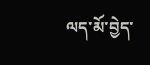ལད་མོ་བྱེད་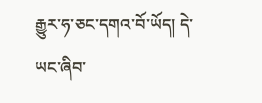རྒྱུར་ཧ་ཅང་དགའ་བོ་ཡོད། དེ་ཡང་ཞིབ་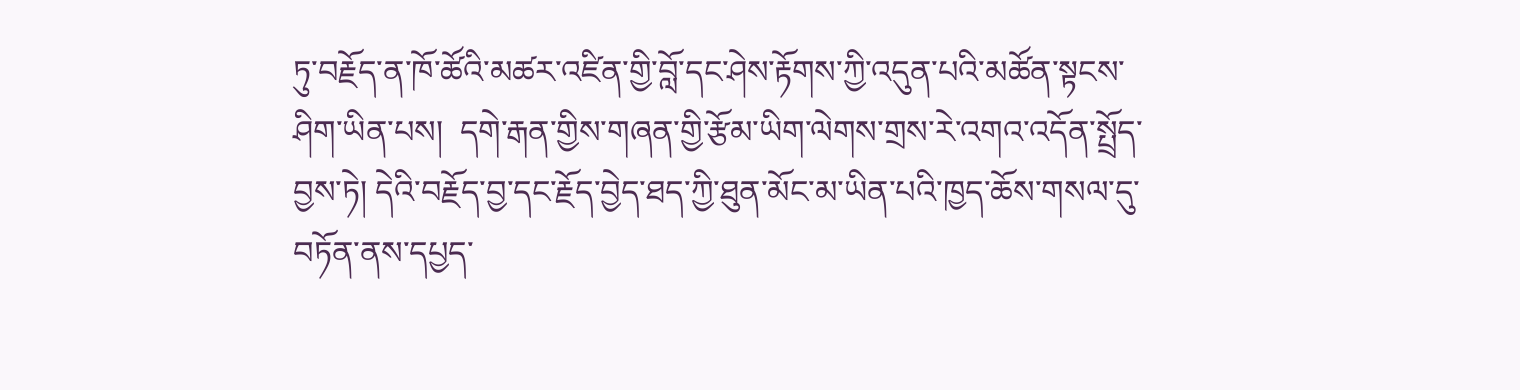ཏུ་བརྗོད་ན་ཁོ་ཚོའི་མཚར་འཛིན་གྱི་བློ་དང་ཤེས་རྟོགས་ཀྱི་འདུན་པའི་མཚོན་སྟངས་ཤིག་ཡིན་པས།  དགེ་རྒན་གྱིས་གཞན་གྱི་རྩོམ་ཡིག་ལེགས་གྲས་རེ་འགའ་འདོན་སྤྲོད་བྱས་ཏེ། དེའི་བརྗོད་བྱ་དང་རྗོད་བྱེད་ཐད་ཀྱི་ཐུན་མོང་མ་ཡིན་པའི་ཁྱད་ཆོས་གསལ་དུ་བཏོན་ནས་དཔྱད་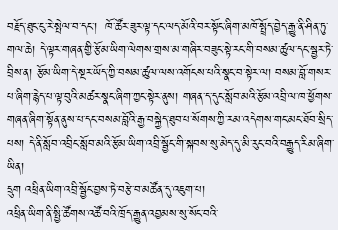བརྗོད་ཐུང་ངུ་རེ་སྤེལ་བ་དང་།  ཁོ་ཚོར་ཟུར་ལྟ་དང་ལད་མོའི་བར་སྟོང་ཞིག་མཁོ་སྤྲོད་བྱེད་རྒྱུ་ནི་ཤིན་ཏུ་གལ་ཆེ། དེ་ལྟར་གཞན་གྱི་རྩོམ་ཡིག་ལེགས་གྲས་མ་གཞིར་བཟུང་སྟེ་རང་གི་བསམ་ཚུལ་དང་སྦྱར་ཏེ་བྲིས་ན། རྩོམ་ཡིག་དེ་སྔར་ཡོད་ཀྱི་བསམ་ཚུལ་ལས་འགོངས་པའི་སྣང་བ་སྟེར་ལ། བསམ་བློ་གསར་པ་ཞིག་རྙེད་པ་ལྟ་བུའི་མཚར་སྣང་ཞིག་ཀྱང་སྟེར་ནུས། གཞན་ད་དུང་སློབ་མའི་རྩོམ་འབྲི་ལ་ཁ་ཕྱོགས་གཞན་ཞིག་སྟོན་ནུས་པ་དང་བསམ་བློའི་རྒྱ་བསྐྱེད་ཐུབ་པ་སོགས་ཀྱི་རམ་འདེགས་གང་མང་ཐོབ་སྲིད་པས། དེ་ནི་སློབ་འབྲིང་སློབ་མའི་རྩོམ་ཡིག་འབྲི་སྦྱོང་གི་སྐབས་སུ་མེད་དུ་མི་རུང་བའི་བརྒྱུད་རིམ་ཞིག་ཡིན།
དྲུག འཕྲིན་ཡིག་འབྲི་སྦྱོང་བྱས་ཏེ་བརྩེ་བ་མཚོན་དུ་འཇུག་པ།
འཕྲིན་ཡིག་ནི་སྤྱི་ཚོགས་འཚོ་བའི་ཁྲོད་རྒྱུན་འབྱམས་སུ་སོང་བའི་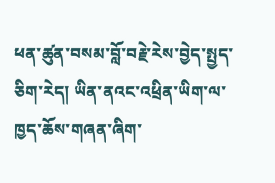ཕན་ཚུན་བསམ་བློ་བརྗེ་རེས་བྱེད་སྤྱད་ཅིག་རེད། ཡིན་ནའང་འཕྲིན་ཡིག་ལ་ཁྱད་ཆོས་གཞན་ཞིག་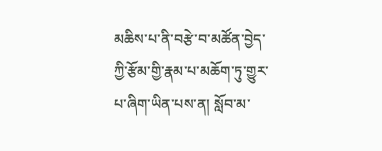མཆིས་པ་ནི་བརྩེ་བ་མཚོན་བྱེད་ཀྱི་རྩོམ་གྱི་རྣམ་པ་མཆོག་ཏུ་གྱུར་པ་ཞིག་ཡིན་པས་ན། སློབ་མ་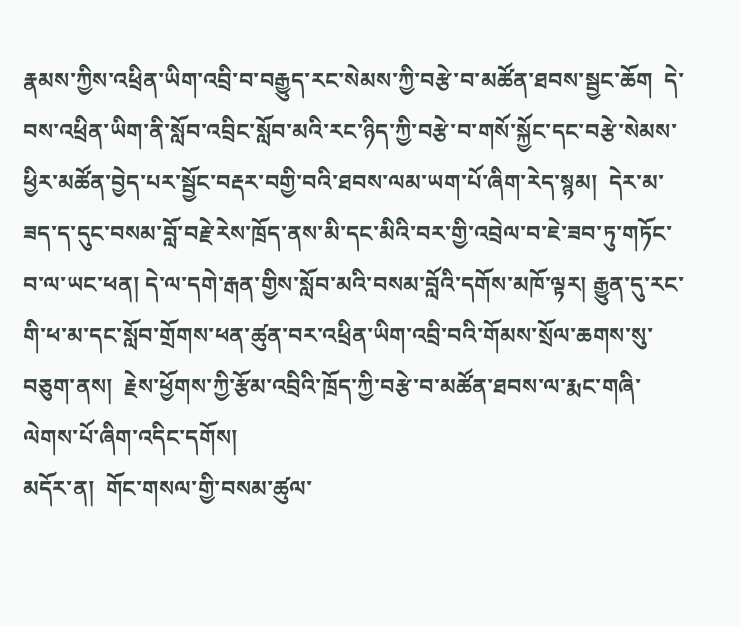རྣམས་ཀྱིས་འཕྲིན་ཡིག་འབྲི་བ་བརྒྱུད་རང་སེམས་ཀྱི་བརྩེ་བ་མཚོན་ཐབས་སྦྱང་ཆོག  དེ་བས་འཕྲིན་ཡིག་ནི་སློབ་འབྲིང་སློབ་མའི་རང་ཉིད་ཀྱི་བརྩེ་བ་གསོ་སྐྱོང་དང་བརྩེ་སེམས་ཕྱིར་མཚོན་བྱེད་པར་སྦྱོང་བརྡར་བགྱི་བའི་ཐབས་ལམ་ཡག་པོ་ཞིག་རེད་སྙམ།  དེར་མ་ཟད་ད་དུང་བསམ་བློ་བརྗེ་རེས་ཁྲོད་ནས་མི་དང་མིའི་བར་གྱི་འབྲེལ་བ་ཇེ་ཟབ་ཏུ་གཏོང་བ་ལ་ཡང་ཕན། དེ་ལ་དགེ་རྒན་གྱིས་སློབ་མའི་བསམ་བློའི་དགོས་མཁོ་ལྟར། རྒྱུན་དུ་རང་གི་ཕ་མ་དང་སློབ་གྲོགས་ཕན་ཚུན་བར་འཕྲིན་ཡིག་འབྲི་བའི་གོམས་སྲོལ་ཆགས་སུ་བཅུག་ནས།  རྗེས་ཕྱོགས་ཀྱི་རྩོམ་འབྲིའི་ཁྲོད་ཀྱི་བརྩེ་བ་མཚོན་ཐབས་ལ་རྨང་གཞི་ལེགས་པོ་ཞིག་འདིང་དགོས།
མདོར་ན།  གོང་གསལ་གྱི་བསམ་ཚུལ་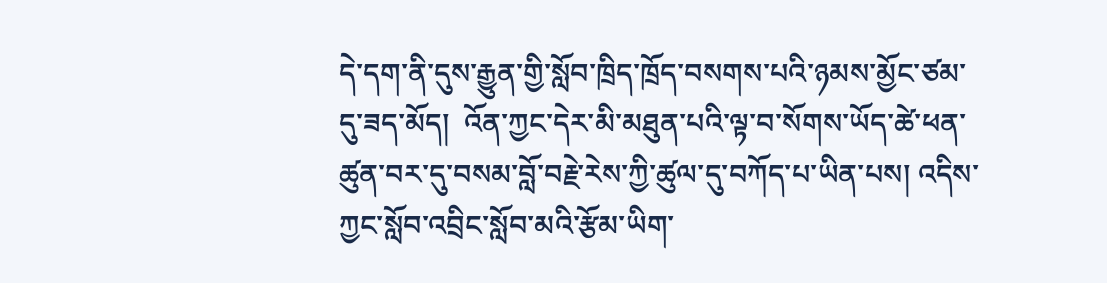དེ་དག་ནི་དུས་རྒྱུན་གྱི་སློབ་ཁྲིད་ཁྲོད་བསགས་པའི་ཉམས་མྱོང་ཙམ་དུ་ཟད་མོད།  འོན་ཀྱང་དེར་མི་མཐུན་པའི་ལྟ་བ་སོགས་ཡོད་ཚེ་ཕན་ཚུན་བར་དུ་བསམ་བློ་བརྗེ་རེས་ཀྱི་ཚུལ་དུ་བཀོད་པ་ཡིན་པས། འདིས་ཀྱང་སློབ་འབྲིང་སློབ་མའི་རྩོམ་ཡིག་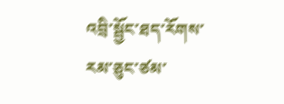འབྲི་སྦྱོང་ཐད་རོགས་རམ་ཅུང་ཙམ་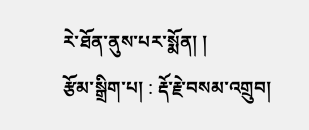རེ་ཐོན་ནུས་པར་སྨོན། །
རྩོམ་སྒྲིག་པ། : རྡོ་རྗེ་བསམ་འགྲུབ།